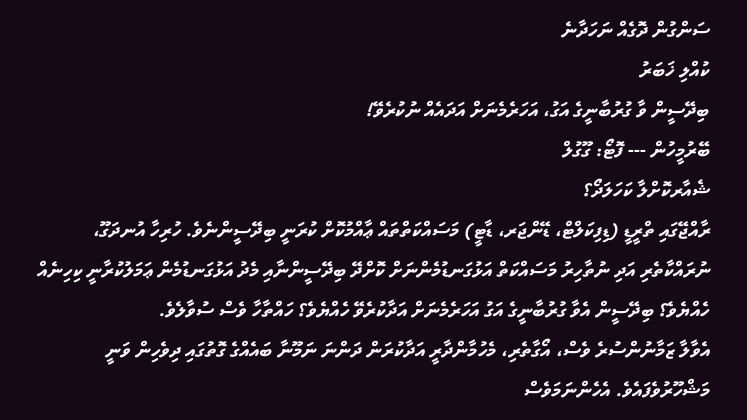ސަންގުން ދޮގެއް ނަހަދާނެ
ކުއްލި ޚަބަރު
ބިދޭސީން ވާ ގުރުބާނީގެ އަގު، އަހަރެމެނަށް އަދައެއް ނުކުރެވޭ!
ބޭރުމީހުން --- ފޮޓޯ: ގޫގުލް
ޝެއާރކޮށްލާ ކަހަލަދޯ؟
ރާއްޖޭގައި ތްރީޑީ (ޑިފިކަލްޓް، ޑޭންޖަރ، ޑާޓީ) މަސައްކަތްތައް ޢާއްމުކޮށް ކުރަނީ ބިދޭސީންނެވެ. ހުރިހާ އުނދަގޫ، ނުރައްކާތެރި އަދި ނުތާހިރު މަސައްކަތް އަޅުގަނޑުމެންނަށް ކޮށްދޭ ބިދޭސީންނާއި މެދު އަޅުގަނޑުމެން ޢަމަލުކުރާނީ ކިހިނެއް ހެއްޔެވެ؟ ބިދޭސީން އެވާ ގުރުބާނީގެ އަގު އަހަރެމެނަށް އަދާކުރެވޭ ހެއްޔެވެ؟ ހައްތާހާ ވެސް ސުވާލެވެ.
އެވާލާ ޒަމާނުންސުރެ ވެސް، އޯގާތެރި، މެހުމާންދާރީ އަދާކުރަން ދަންނަ ނަމޫނާ ބައެއްގެ ގޮތުގައި ދިވެހިން ވަނީ މަޝްހޫރުވެފައެވެ. އެހެންނަމަވެސް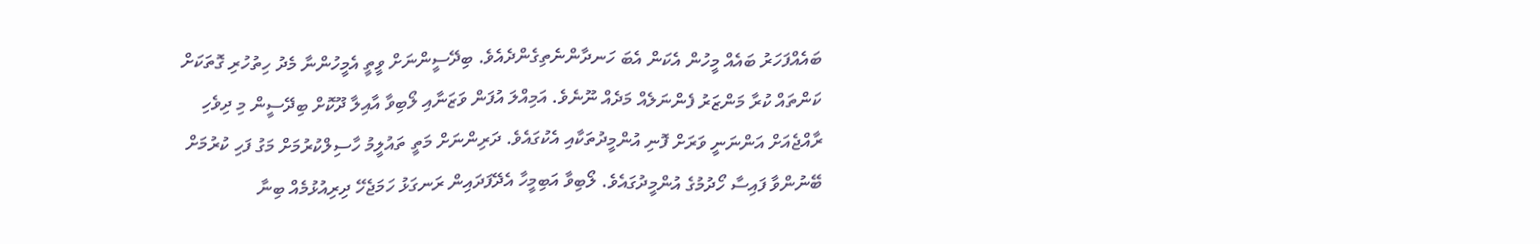ބައެއްފަހަރު ބައެއް މީހުން އެކަން އެބަ ހަނދާންނެތިގެންދެއެވެ. ބިދޭސީންނަށް ވީތީ އެމީހުންނާ މެދު ހިތުހުރި ގޮތަކަށް ކަންތައް ކުރާ މަންޒަރު ފެންނަލެއް މަދެއް ނޫނެވެ. އަމިއްލަ އުފަން ވަޒަނާއި ލޯބިވާ އާއިލާ ދޫކޮށް ބިދޭސީން މި ދިވެހި ރާއްޖެއަށް އަންނަނީ ވަރަށް ފޮނި އުންމީދުތަކާއި އެކުގައެވެ. ދަރިންނަށް މަތީ ތައުލީމު ހާސިލްކުރުމަށް މަގު ފަހި ކުރުމަށް ބޭނުންވާ ފައިސާ ހޯދުމުގެ އުންމީދުގައެވެ. ލޯބިވާ އަބިމީހާ އެދޭފަދައިން ރަނގަޅު ހަމަޖެހޭ ދިރިއުޅުމެއް ބިނާ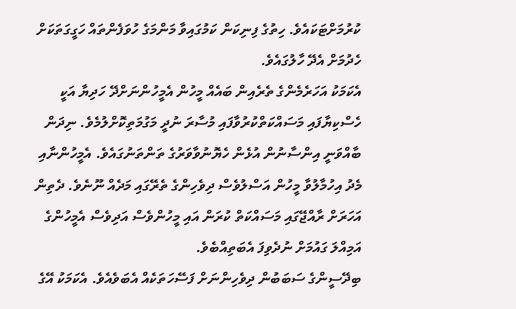ކުރުމަށްޓަކައެވެ. ހިތުގެ ފިނިކަން ކަމުގައިވާ މަންމަގެ ހުވަފެންތައް ހަގީގަތަކަށް ހެދުމަށް އެދޭ ހާލުގައެވެ.
އެކަމަކު އަހަރެމެންގެ ތެރެއިން ބައެއް މީހުން އެމީހުންނަށްދޭ ހަދިޔާ އަކީ ހެސްކިޔާފައި މަސައްކަތްކުރުވާފައި މުސާރަ ނުދީ މަގުމަތިކޮށްލުމެވެ. ނިދަން ބާއްވަނީ އިންސާނުން އުޅެން ހެޔޮނުވާވަރުގެ ތަންތަނުގައެވެ. އެމީހުންނާއި މެދު އިހުމާލުވާ މީހުން އަސްލުވެސް ދިވެހިންގެ ތެރޭގައި މަދެއް ނޫނެވެ. ދެތިން އަހަރަށް ރާއްޖޭގައި މަސައްކަތް ކުރަން އައި މީހުންވެސް އަދިވެސް އެމީހުންގެ އަމިއްލަ ގައުމަށް ނުދެވިފަ އެބަތިއްބެވެ.
ބިދޭސީންގެ ސަބަބުން ދިވެހިންނަށް ފަސޭހަތަކެއް އެބަވެއެވެ. އެކަމަކު އޭގެ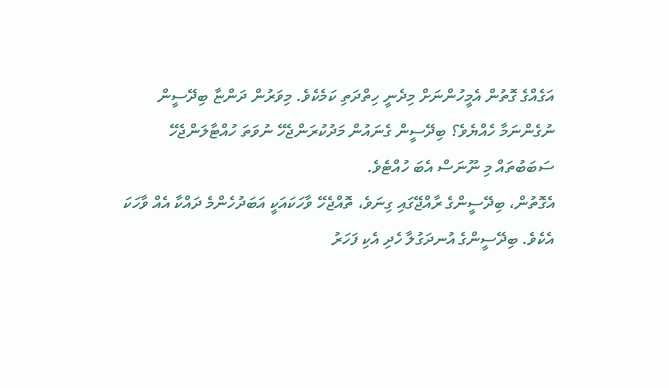އަގެއްގެ ގޮތުން އެމީހުންނަށް މިދެނީ ހިތްދަތި ކަމެކެވެ. މިވަރުން ދަންޏާ ބިދޭސީން ނުގެންނަމާ ހެއްޔެވެ؟ ބިދޭސީން ގެނައުން މަދުކުރަންޖެހޭ ނުވަތަ ހުއްޓާލަންޖެހޭ ސަބަބުތައް މި ނޫނަސް އެބަ ހުއްޓެވެ.
އެގޮތުން، ބިދޭސީންގެ ރާއްޖޭގައި ގިނަވެ، ތޮއްޖެހޭ ވާހަކައަކީ އަބަދުހެންމެ ދައްކާ އެއް ވާހަކަ އެކެވެ. ބިދޭސީންގެ އުނދަގުލާ ހެދި އެކި ފަހަރު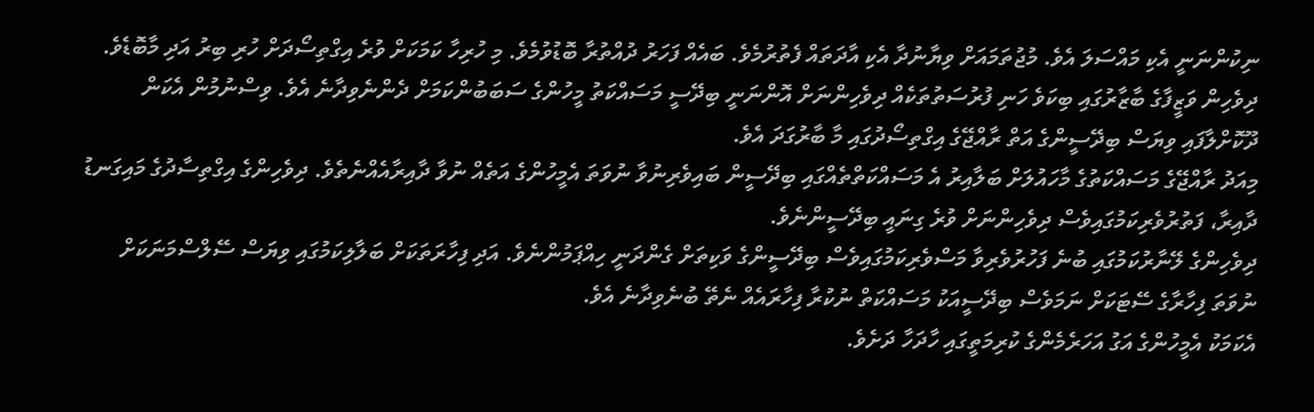ނިކުންނަނީ އެކި މައްސަލަ އެވެ. މުޖުތަމައަށް ވިޔާނުދާ އެކި އާދަތައް ފެތުރުމެވެ. ބައެއް ފަހަރު ދުއްތުރާ ބޮޑުވުމެވެ. މި ހުރިހާ ކަމަކަށް ވުރެ އިގްތިސޯދަށް ހުރި ބިރު އަދި މާބޮޑެވެ. ދިވެހިން ވަޒީފާގެ ބާޒާރުގައި ބިކަވެ ހަނި ފުރުސަތުތަކެއް ދިވެހިންނަށް އޮންނަނީ ބިދޭސީ މަސައްކަތު މީހުންގެ ސަބަބުންކަމަށް ދެންނެވިދާނެ އެވެ. ވިސްނުމުން އެކަން ދޫކޮށްލާފައި ވިޔަސް ބިދޭސީންގެ އަތް ރާއްޖޭގެ އިގްތިސޯދުގައި މާ ބާރުގަދަ އެވެ.
މިއަދު ރާއްޖޭގެ މަސައްކަތުގެ މާހައުލަށް ބަލާއިރު އެ މަސައްކަތްތެއްގައި ބިދޭސީން ބައިވެރިނުވާ ނުވަތަ އެމީހުންގެ އަތެއް ނުވާ ދާއިރާއެއްނެތެވެ. ދިވެހިންގެ އިގްތިސާދުގެ މައިގަނޑު ދާއިރާ، ފަތުރުވެރިކަމުގައިވެސް ދިވެހިންނަށް ވުރެ ގިނައީ ބިދޭސީންނެވެ.
ދިވެހިންގެ ލޭނާރުކަމުގައި ބުނެ ފަހުރުވެރިވާ މަސްވެރިކަމުގައިވެސް ބިދޭސީންގެ ވަކިތަށް ގެންދަނީ ހިއްޕަމުންނެވެ. އަދި ފިހާރަތަކަށް ބަލާލިކަމުގައި ވިޔަސް ސޭލްސްމަނަކަށް ނުވަތަ ފިހާރާގެ ސޭޓަކަށް ނަމަވެސް ބިދޭސީއަކު މަސައްކަތް ނުކުރާ ފިހާރައެއް ނެތޭ ބުނެވިދާނެ އެވެ.
އެކަމަކު އެމީހުންގެ އަގު އަހަރެމެންގެ ކުރިމަތީގައި ހާދަހާ ދަށެވެ.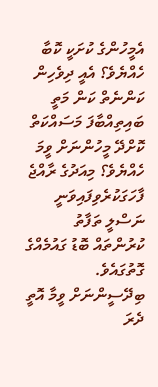އެމީހުންގެ ކުށަކީ ކޮބާ ހެއްޔެވެ؟ އެއީ ދިވެހިން ކަންނެތް ކަން މަތީ ބައިތިއްބާފަ މަސައްކަތް ކޮށްދޭ މީހުންނަށް ވީމަ ހެއްޔެވެ؟ މިއަދުގެ ރާއްޖެ ފާހަގަކުރެވިފައިވަނީ ނަސްލީ ތަފާތު ކުރުންތައް ބޮޑު ގައުމެއްގެ ގޮތުގައެވެ. ބިދޭސީންނަށް ވީމާ އޮތީ ދެރަ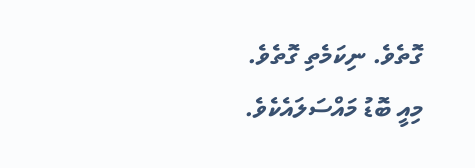ގޮތެވެ. ނިކަމެތި ގޮތެވެ. މިއީ ބޮޑު މައްސަލައެކެވެ.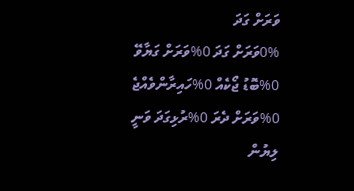ވަރަށް ގަދަ
0%ވަރަށް ގަދަ 0%ވަރަށް ގަޔާވޭ 0%ބޮޑު ޖޯކެއް 0%ހައިރާންވެއްޖެ 0%ވަރަށް ދެރަ 0%ރުޅިގަދަ ވަނީ
ލިޔުން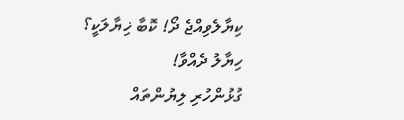ކިޔާލެވިއްޖެ ދޯ! ކޮބާ ޚިޔާލަކީ؟
ހިޔާލު ދެއްވާ!
ގުޅުންހުރި ލިޔުންތައް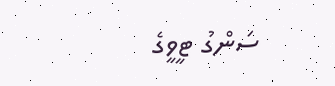ސަންގު ޓީވީގެ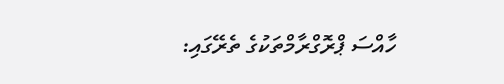ހާއްސަ ޕްރޮގްރާމްތަކުގެ ތެރޭގައި: